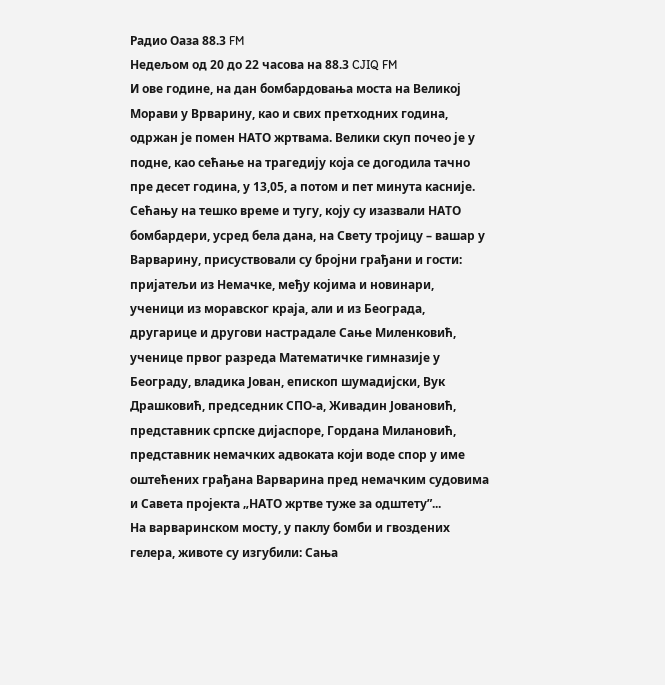Радио Оаза 88.3 FM
Недељом од 20 до 22 часова на 88.3 CJIQ FM
И ове године, на дан бомбардовања моста на Великој Морави у Врварину, као и свих претходних година, одржан је помен НАТО жртвама. Велики скуп почео је у подне, као сећање на трагедију која се догодила тачно пре десет година, у 13,05, а потом и пет минута касније.
Сећању на тешко време и тугу, коју су изазвали НАТО бомбардери, усред бела дана, на Свету тројицу – вашар у Варварину, присуствовали су бројни грађани и гости: пријатељи из Немачке, међу којима и новинари, ученици из моравског краја, али и из Београда, другарице и другови настрадале Сање Миленковић, ученице првог разреда Математичке гимназије у Београду, владика Јован, епископ шумадијски, Вук Драшковић, председник СПО-а, Живадин Јовановић, представник српске дијаспоре, Гордана Милановић, представник немачких адвоката који воде спор у име оштећених грађана Варварина пред немачким судовима и Савета пројекта „НАТО жртве туже за одштету”...
На варваринском мосту, у паклу бомби и гвоздених гелера, животе су изгубили: Сања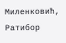Миленковић, Ратибор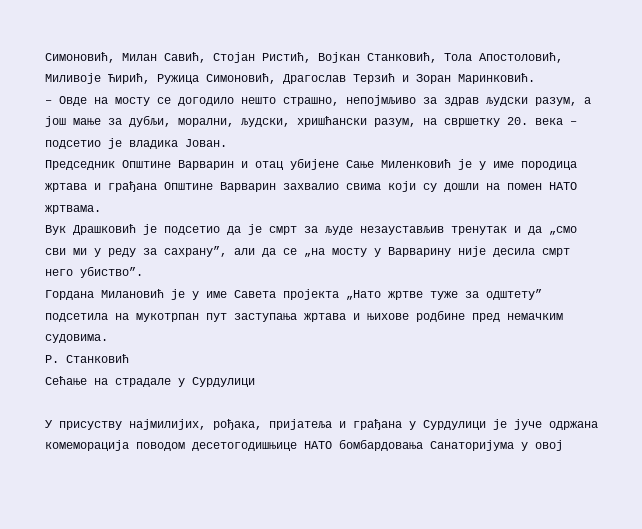Симоновић, Милан Савић, Стојан Ристић, Војкан Станковић, Тола Апостоловић, Миливоје Ћирић, Ружица Симоновић, Драгослав Терзић и Зоран Маринковић.
– Овде на мосту се догодило нешто страшно, непојмљиво за здрав људски разум, а још мање за дубљи, морални, људски, хришћански разум, на свршетку 20. века – подсетио је владика Јован.
Председник Општине Варварин и отац убијене Сање Миленковић је у име породица жртава и грађана Општине Варварин захвалио свима који су дошли на помен НАТО жртвама.
Вук Драшковић је подсетио да је смрт за људе незаустављив тренутак и да „смо сви ми у реду за сахрану”, али да се „на мосту у Варварину није десила смрт него убиство”.
Гордана Милановић је у име Савета пројекта „Нато жртве туже за одштету” подсетила на мукотрпан пут заступања жртава и њихове родбине пред немачким судовима.
Р. Станковић
Сећање на страдале у Сурдулици

У присуству најмилијих, рођака, пријатеља и грађана у Сурдулици је јуче одржана комеморација поводом десетогодишњице НАТО бомбардовања Санаторијума у овој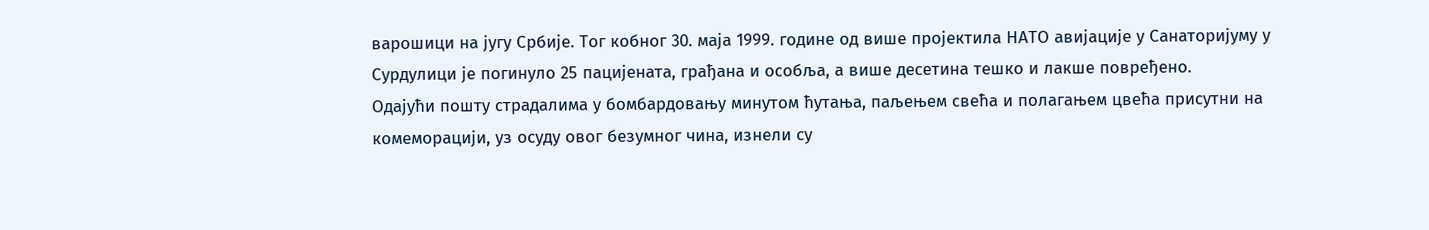варошици на југу Србије. Тог кобног 30. маја 1999. године од више пројектила НАТО авијације у Санаторијуму у Сурдулици је погинуло 25 пацијената, грађана и особља, а више десетина тешко и лакше повређено.
Одајући пошту страдалима у бомбардовању минутом ћутања, паљењем свећа и полагањем цвећа присутни на комеморацији, уз осуду овог безумног чина, изнели су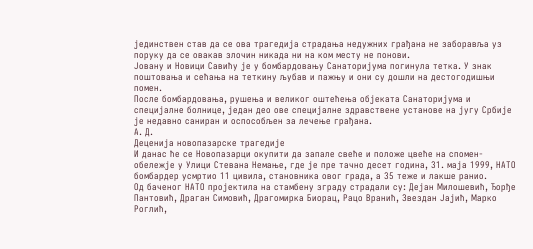јединствен став да се ова трагедија страдања недужних грађана не заборавља уз поруку да се овакав злочин никада ни на ком месту не понови.
Јовану и Новици Савићу је у бомбардовању Санаторијума погинула тетка. У знак поштовања и сећања на теткину љубав и пажњу и они су дошли на дестогодишњи помен.
После бомбардовања, рушења и великог оштећења објеката Санаторијума и специјалне болнице, један део ове специјалне здравствене установе на југу Србије је недавно саниран и оспособљен за лечење грађана.
А. Д.
Деценија новопазарске трагедије
И данас ће се Новопазарци окупити да запале свеће и положе цвеће на спомен-обележје у Улици Стевана Немање, где је пре тачно десет година, 31. маја 1999, НАТО бомбардер усмртио 11 цивила, становника овог града, а 35 теже и лакше ранио.
Од баченог НАТО пројектила на стамбену зграду страдали су: Дејан Милошевић, Ђорђе Пантовић, Драган Симовић, Драгомирка Биорац, Рацо Вранић, Звездан Јајић, Марко Роглић,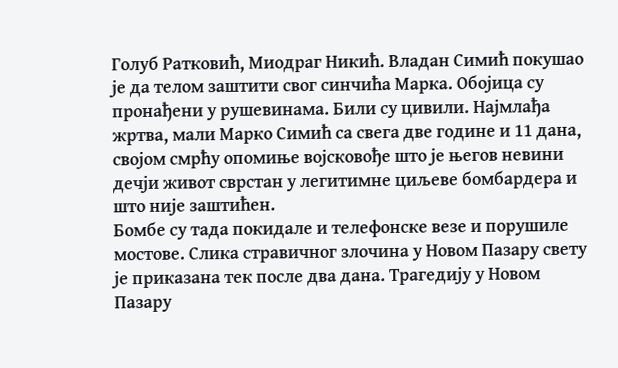Голуб Ратковић, Миодраг Никић. Владан Симић покушао је да телом заштити свог синчића Марка. Обојица су пронађени у рушевинама. Били су цивили. Најмлађа жртва, мали Марко Симић са свега две године и 11 дана, својом смрћу опомиње војсковође што је његов невини дечји живот сврстан у легитимне циљеве бомбардера и што није заштићен.
Бомбе су тада покидале и телефонске везе и порушиле мостове. Слика стравичног злочина у Новом Пазару свету је приказана тек после два дана. Трагедију у Новом Пазару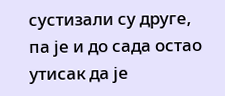сустизали су друге, па је и до сада остао утисак да је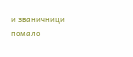и званичници помало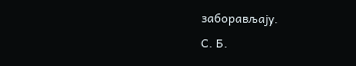заборављају.
С. Б.